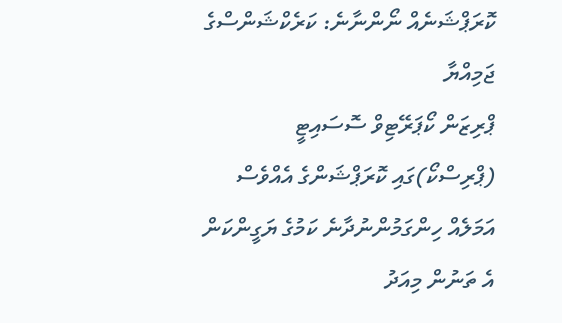ކޮރަޕްޝަނެއް ނޯންނާނެ: ކަރެކްޝަންސްގެ ޖަމިއްޔާ
ޕްރިޒަން ކޯޕަރޭޓިވް ސޮސައިޓީ (ޕްރިސްކޯ)ގައި ކޮރަޕްޝަންގެ އެއްވެސް އަމަލެއް ހިންގަމުންނުދާނެ ކަމުގެ ޔަގީންކަން އެ ތަނުން މިއަދު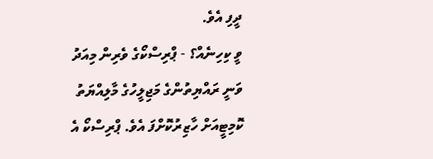ދީފި އެވެ.
ވީ ކިހިނެއް؟ - ޕްރިސްކޯގެ ވެރިން މިއަދު ވަނީ ރައްޔިތުންގެ މަޖިލީހުގެ މާލިއްޔަތު ކޮމިޓީއަށް ހާޒިރުކޮށްފަ އެވެ. ޕްރިސްކޯ އެ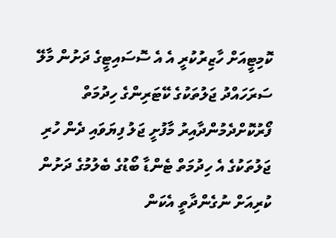ކޮމިޓީއަށް ހާޒިރުކުރީ އެ އެ ސޮސައިޓީގެ ދަށުން މާލޭ ސަރަހައްދު ޖަލުތަކުގެ ކޭޓަރިންގެ ހިދުމަތް ފޯރުކޮށްދެމުންދާއިރު މާފުށީ ޖަލު ފިޔަވައި ދެން ހުރި ޖަލުތަކުގެ އެ ހިދުމަތް ޓެންޑާ ބޯޑުގެ ބެލުމުގެ ދަށުން ކުރިއަށް ނުގެންދާތީ އެކަން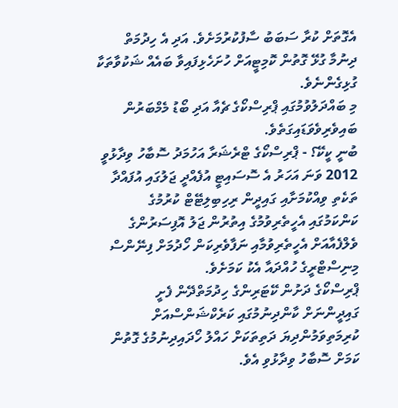އެގޮތަށް ކުރާ ސަބަބު ސާފުކުރުމަށެވެ. އަދި އެ ހިދުމަތް ދިނުމާ ގުޅޭ ގޮތުން ކޮމިޓީއަށް ހުށަހެޅިފައިވާ ބައެއް ޝަކުވާތަކާ ގުޅިގެންނެވެ.
މި ބައްދަލުވުމުގައި ޕްރިސްކޯގެ ޗެއާ އަދި ބޯޑު މެމްބަރުން ބައިވެރިވެވަޑައިގަތެވެ.
ބުނީ ކީކޭ؟ - ޕްރިސްކޯގެ ޓްރެޝަރާ އަހުމަދު ސޮބާހު ވިދާޅުވީ 2012 ވަނަ އަހަރު އެ ސޮސައިޓީ އުފެއްދީ ޖަލުގައި އުފައްދާ ތަކެތި ވިއްކުމަށާއި ގައިދީން ރިހިބިލިޓޭޓް ކުރުމުގެ ކަންކަމުގައި އެހީތެރިވުމުގެ އިތުރުން ޖަލު އޮފިސަރުންގެ ވެލްފެއާއަށް އެހީތެރިވުމާއި ނަފާވެރިކަން ހޯދުމަށް ފިނޭންސް މިނިސްޓްރީގެ ހުއްދައާ އެކު ކަމަށެވެ.
ޕްރިސްކޯގެ ދަށުން ކޭޓަރިންގެ ހިދުމަތްދޭން ފެށީ ގައިދީންނަށް ކާންދިނުމުގައި ކަރެކްޝަންސްއަށް ކުރިމަތިވަމުންދިޔަ ދަތިތަކަށް ހައްލު ހޯދައިދިނުމުގެ ގޮތުން ކަމަށް ސޮބާހު ވިދާޅުވި އެވެ.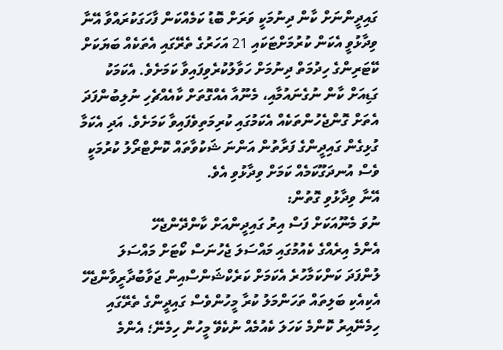ގައިދީންނަށް ކާން ދިނުމަކީ ވަރަށް ބޮޑު ކަމެއްކަން ފާހަގަކުރައްވާ އޭނާ ވިދާޅުވީ އެކަން ކުރުމަށްޓަކައި 21 އަހަރުގެ ތެރޭގައި އެތަކެއް ބަޔަކަށް ކޭޓަރިންގެ ހިދުމަތް ދިނުމަށް ހަވާލުކުރެވިފައިވާ ކަމަށެވެ. އެކަމަކު ގަޑިއަށް ކާން ނުގެނައުމާއި، މެނޫއާ އެއްގޮތަށް ކާއެއްޗެހި ނުލިބުންފަދަ އެތަށް ގޮންޖެހުންތަކެއް އެކަމުގައި ކުރިމަތިވެފައިވާ ކަމަށެވެ. އަދި އެކަމާ ގުޅިގެން ގައިދީންގެ ފަރާތުން އަންނަ ޝަކުވާތައް ކޮންޓްރޯލު ކުރުމަކީ ވެސް އުނދަގޫކަމެއް ކަމަށް ވިދާޅުވި އެވެ.
އޭނާ ވިދާޅުވި ގޮތުން:
ނުވަ މެނޫއަކަށް ފަސް އިރު ގައިދީންއަށް ކާންދޭންޖެހޭ
އެންމެ އިރެއްގެ ކެއުމުގައި މައްސަލަ ޖެހުނަސް ކޯޓަށް މައްސަލަ ލުންފަދަ ކަންކަމާހުރެ އެކަމަށް ކަރެކްޝަންސްއިން ޖަވާބުދާރީވާންޖެހޭ
އެކިއެކި ބަލިތައް ތަހަންމަލު ކުރާ މީހުންވެސް ގައިދީންގެ ތެރޭގައި ހިމެނޭއިރު ކޮންމެ ކަހަލަ ކެއުމެއް ނުކެވޭ މީހުން ހިމެނޭ؛ އެންމެ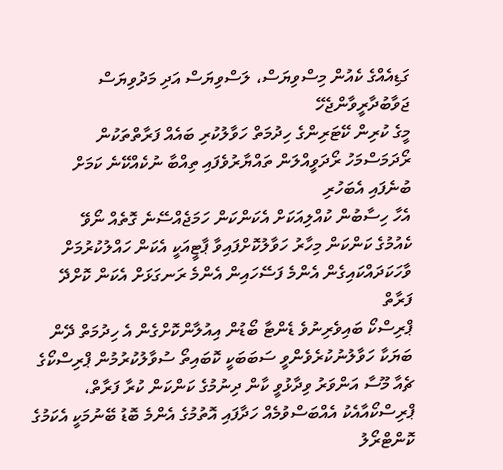ގަޑިއެއްގެ ކެއުން މިސްވިޔަސް، ލަސްވިޔަސް އަދި މަދުވިޔަސް ޖަވާބުދާރީވާންޖެހޭ
މީގެ ކުރިން ކޭޓަރިންގެ ހިދުމަތް ހަވާލުކުރި ބައެއް ފަރާތްތަކުން ރޯދަމަސްމަހު ރޯދަވީއްލަން ތައްޔާރުވެފައި ތިއްބާ ނުކެއްކޭނެ ކަމަށް ބުނެފައި އެބަހުރި
އެހާ ހިސާބުން ކުއްލިއަކަށް އެކަންކަން ހަމަޖެއްސޭނެ ގޮތެއް ނޯވޭ
ކެއުމުގެ ކަންކަން މިހާރު ހަވާލުކޮށްފައިވާ ޕާޓީއަކީ އެކަން ހައްލުކުރުމަށް ވާހަކަދައްކައިގެން އެންމެ ފަސޭހައިން އެންމެ ރަނގަޅަށް އެކަން ކޮށްދޭ ފަރާތް
ޕްރިސްކޯ ބައިވެރިނުވެ ޑެންޓާ ބޯޑުން އިއުލާންކޮށްގެން އެ ހިދުމަތް ދޭން ބަޔަކާ ހަވާލުނުކުރެވެންވީ ސަބަބަކީ ކޮބައިތޯ ސުވާލުކުރުމުން ޕްރިސްކޯގެ ޗެއާ މޫސާ އަންވަރު ވިދާޅުވީ ކާން ދިނުމުގެ ކަންކަން ކުރާ ފަރާތް، ޕްރިސްކޯއާއެކު އެއްބަސްވުމެއް ހަދާފައި އޮތުމުގެ އެންމެ ބޮޑު ބޭނުމަކީ އެކަމުގެ ކޮންޓްރޯލު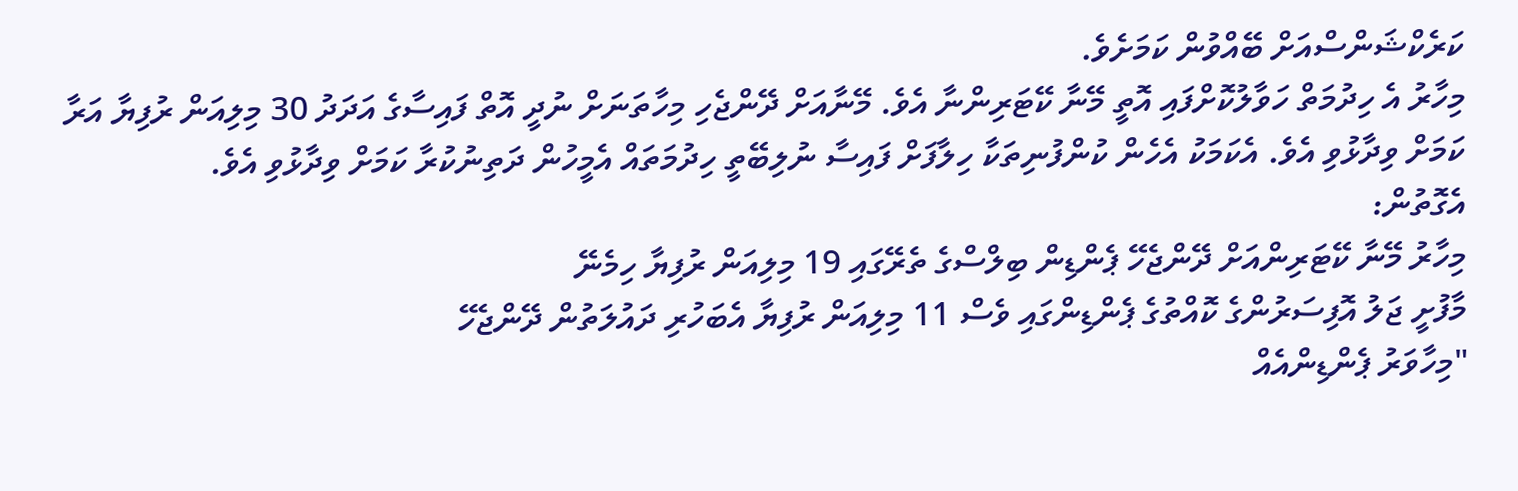ކަރެކްޝަންސްއަށް ބޭއްވުން ކަމަށެވެ.
މިހާރު އެ ހިދުމަތް ހަވާލުކޮށްފައި އޮތީ މޭނާ ކޭޓަރިންނާ އެވެ. މޭނާއަށް ދޭންޖެހި މިހާތަނަށް ނުދީ އޮތް ފައިސާގެ އަދަދު 30 މިލިއަން ރުފިޔާ އަރާ ކަމަށް ވިދާޅުވި އެވެ. އެކަމަކު އެހެން ކުންފުނިތަކާ ހިލާފަށް ފައިސާ ނުލިބޭތީ ހިދުމަތައް އެމީހުން ދަތިނުކުރާ ކަމަށް ވިދާޅުވި އެވެ.
އެގޮތުން:
މިހާރު މޭނާ ކޭޓަރިންއަށް ދޭންޖެހޭ ޕެންޑިން ބިލްސްގެ ތެރޭގައި 19 މިލިއަން ރުފިޔާ ހިމެނޭ
މާފުށީ ޖަލު އޮފިސަރުންގެ ކޮއްތުގެ ޕެންޑިންގައި ވެސް 11 މިލިއަން ރުފިޔާ އެބަހުރި ދައުލަތުން ދޭންޖެހޭ
"މިހާވަރު ޕެންޑިންއެއް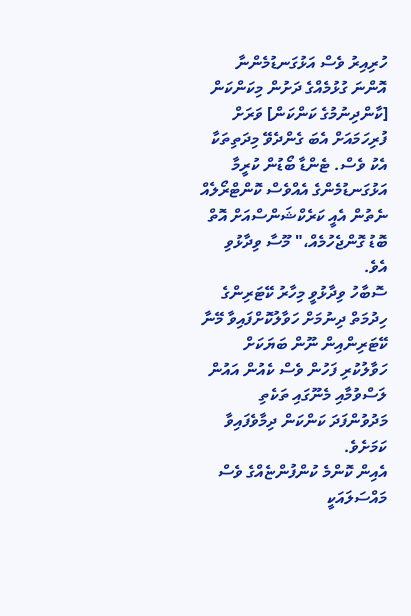ހުރިއިރު ވެސް އަޅުގަނޑުމެންނާ އޮންނަ ގުޅުމެއްގެ ދަށުން މިކަންކަން [ކާންދިނުމުގެ ކަންކަން] ވަރަށް ފުރިހަމައަށް އެބަ ގެންދެވޭ މިދަތިތަކާ އެކު ވެސް. ޓެންޑާ ބޯޑުން ކުރީމާ އަޅުގަނޑުމެންގެ އެއްވެސް ކޮންޓްރޯލެއް ނެތުން އެއީ ކަރެކްޝަންސްއަށް އޮތް ބޮޑު ގޮންޖެހުމެއް،" މޫސާ ވިދާޅުވި އެވެ.
ސޮބާހު ވިދާޅުވީ މިހާރު ކޭޓަރިންގެ ހިދުމަތް ދިނުމަށް ހަވާލުކޮށްފައިވާ މޭނާ ކޭޓަރިންއިން ނޫން ބަޔަކަށް ހަވާލުކުރި ފަހުން ވެސް ކެއުން އައުން ލަސްވުމާއި މެނޫގައި ތަކެތި މަދުވުންފަދަ ކަންކަން ދިމާވެފައިވާ ކަމަށެވެ.
އެއިން ކޮންމެ ކުންފުންޏެއްގެ ވެސް މައްސަލައަކީ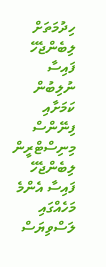ހިދުމަތަށް ލިބެންޖެހޭ ފައިސާ ނުލިބުން ކަމަށާއި ފިނޭންސް މިނިސްޓްރީން ލިބެންޖެހޭ ފައިސާ އެންމެ މަހެއްގައި ލަސްވިޔަސް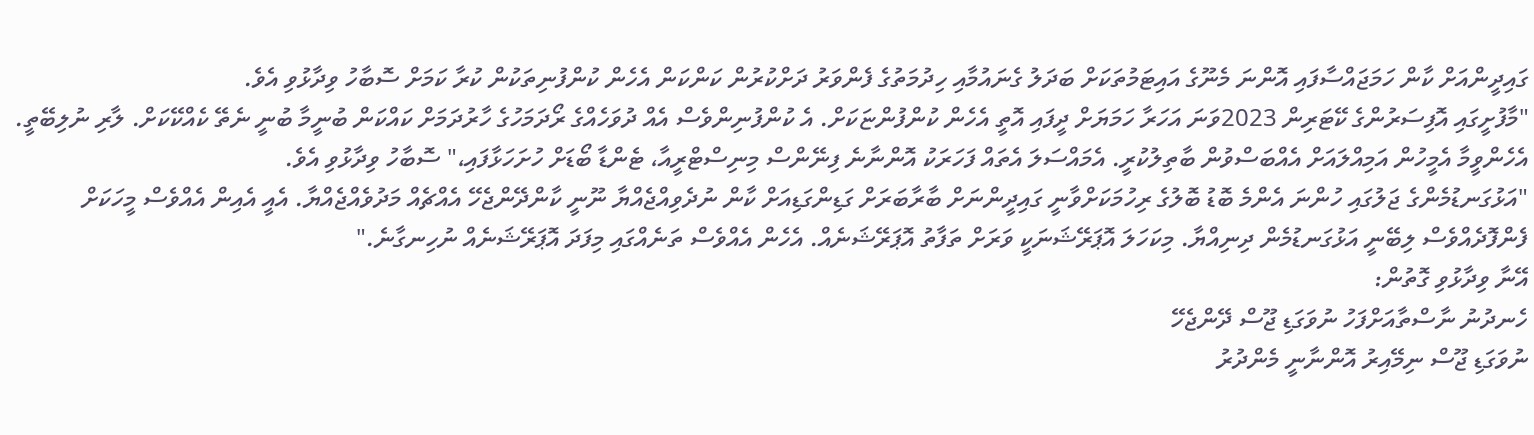ގައިދީންއަށް ކާން ހަމަޖައްސާފައި އޮންނަ މެނޫގެ އައިޓަމުތަކަށް ބަދަލު ގެނައުމާއި ހިދުމަތުގެ ފެންވަރު ދަށްކުރުން ކަންކަން އެހެން ކުންފުނިތަކުން ކުރާ ކަމަށް ސޮބާހު ވިދާޅުވި އެވެ.
"މާފުށީގައި އޮފިސަރުންގެ ކޭޓަރިން 2023ވަނަ އަހަރާ ހަމަޔަށް ދީފައި އޮތީ އެހެން ކުންފުންޏަކަށް. އެ ކުންފުނިންވެސް އެއް ދުވަހެއްގެ ރޯދަމަހުގެ ހާރުދަމަށް ކައްކަން ބުނީމާ ބުނީ ނެތޭ ކެއްކޭކަށް. ލާރި ނުލިބޭތީ. އެހެންވީމާ އެމީހުން އަމިއްލައަށް އެއްބަސްވުން ބާތިލުކުރީ. އެމައްސަލަ އެތައް ފަހަރަކު އޮންނާނެ ފިނޭންސް މިނިސްޓްރީއާ، ޓެންޑާ ބޯޑަށް ހުށަހަޅާފައި،" ސޮބާހު ވިދާޅުވި އެވެ.
"އަޅުގަނޑުމެންގެ ޖަލުގައި ހުންނަ އެންމެ ބޮޑު ބޮލުގެ ރިހުމަކަށްވާނީ ގައިދީންނަށް ބާރާބަރަށް ގަޑިންގަޑިއަށް ކާން ނުދެވިއްޖެއްޔާ ނޫނީ ކާންދޭންޖެހޭ އެއްޗެއް މަދުވެއްޖެއްޔާ. އެއީ އެއިން އެއްވެސް މީހަކަށް ފެންފޮދެއްވެސް ލިބޭނީ އަޅުގަނޑުމެން ދިނިއްޔާ. މިކަހަލަ އޮޕަރޭޝަނަކީ ވަރަށް ތަފާތު އޮޕަރޭޝަނެއް. އެހެން އެއްވެސް ތަނެއްގައި މިފަދަ އޮޕަރޭޝަނެއް ނުހިނގާނެ."
އޭނާ ވިދާޅުވި ގޮތުން:
ހެނދުނު ނާސްތާއަށްފަހު ނުވަގަޑި ޖޫސް ދޭންޖެހޭ
ނުވަގަޑި ޖޫސް ނިމޭއިރު އޮންނާނީ މެންދުރު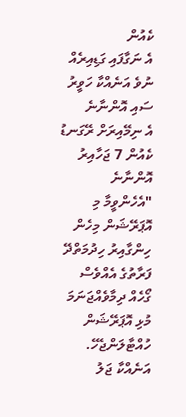ކެއުން
އެ ނަގާފައި ގަޑިއިރެއް ނުވެ އަނެއްކާ ހަވީރު ސައި އޮންނާނެ
އެ ނިމޭއިރަށް ރޭގަނޑު ކެއުން 7 ޖަހާއިރު އޮންނާނެ
"އެހެންވީމާ މި އޮޕަރޭޝަން މިހެން ހިންގާއިރު ހިދުމަތްދޭ ފަރާތުގެ އެއްވެސް ގޯހެއް ދިމާވެއްޖަނަމަ މުޅި އޮޕަރޭޝަން ހުއްޓާލަންޖެހޭ. އަނެއްކާ ޖަލު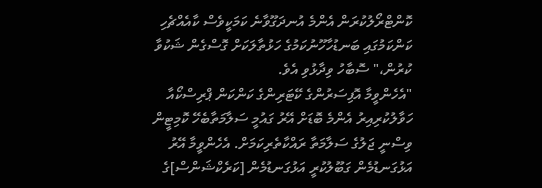ކޮންޓްރޯލުކުރަން އެންމެ އުނދަގޫވާނެ ކަމަކީވެސް ކާއެއްޗެހި ކަންކަމުގައި ބަނޑުހާހޫނުކަމުގެ ހަޅުތާލަކަށް ގޮސްގެން ޝަކުވާ ކުރުން،" ސޮބާހު ވިދާޅުވި އެވެ.
"އެހެންވީމާ އޮފިސަރުންގެ ކޭޓަރިންގެ ކަންކަން ޕްރިސްކޯއާ ހަވާލުކުރިއިރު އެންމެ ބޮޑަށް އޭރު ގައުމީ ސަލާމަތާބެހޭ ކޮމިޓީން ވިސްނީ ޖަލުގެ ސަލާމަތާ ރައްކާތެރިކަމަށް. އެހެންވީމާ އޭރު އަޅުގަނޑުމެން ގަބޫލުކުރީ އަޅުގަނޑުމެން [ކަރެކްޝަންސް]ގެ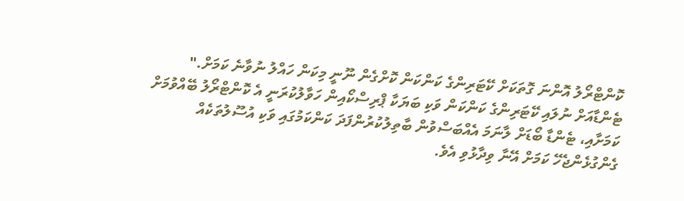ކޮންޓްރޯލު އޮންނަ ގޮތަކަށް ކޭޓަރިންގެ ކަންކަން ކޮށްގެން ނޫނީ މިކަން ހައްލު ނުވާނެ ކަމަށް."
ޓެންޑާއަށް ނުލައި ކޭޓަރިންގެ ކަންކަން ވަކި ބަޔަކާ ޕްރިސްކޯއިން ހަވާލުކުރަނީ އެ ކޮންޓްރޯލު ބޭއްވުމަށް ކަމަށާއި، ޓެންޑާ ބޯޑަށް ލާނަމަ އެއްބަސްވުން ބާތިލުކުރުންފަދަ ކަންކަމުގައި ވަކި އުސޫލުތަކެއް ގެންގުޅެންޖެހޭ ކަމަށް އޭނާ ވިދާޅުވި އެވެ.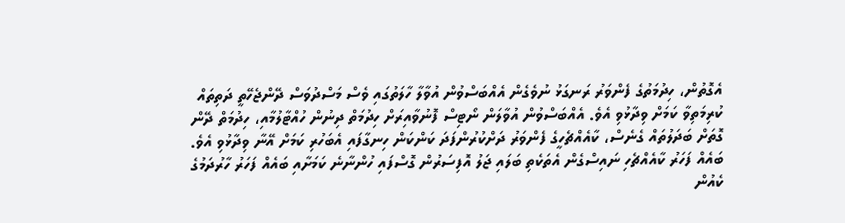އެގޮތުން، ހިދުމަތުގެ ފެންވަރު ރަނގަޅު ނުވެގެން އެއްބަސްވުން އުވާލާ ހާލަތުގައި ވެސް މަސްދުވަސް ދޭންޖެހޭތީ ދަތިތައް ކުރިމަތިވާ ކަމަށް ވިދާޅުވި އެވެ. އެއްބަސްވުން އުވާލަން ނޯޓިސް ފޮނުވާއިރަށް ހިދުމަތް ދިނުން ހުއްޓާލުމާއި، ހިދުމަތް ދޭން ގޮތަށް ބަދަލުތައް ގެނެސް، ކާއެއްޗެހީގެ ފެންވަރު ދަށްކުރުންފަދަ ކަންކަން ހިނގާފައި އެބަހުރި ކަމަށް އޭނާ ވިދާޅުވި އެވެ.
ބައެއް ފަހަރު ކާއެއްޗެހި ނައިސްގެން އެތަކެތި ބަލައި ޖަލު އޮފިސަރުން ގޮސްފައި ހުންނާނެ ކަމަށާއި ބައެއް ފަހަރު ހާރުދަމުގެ ކެއުން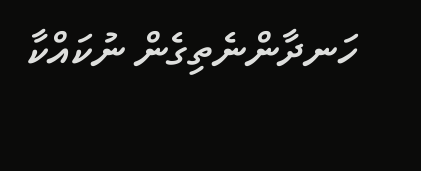ހަނދާންނެތިގެން ނުކައްކާ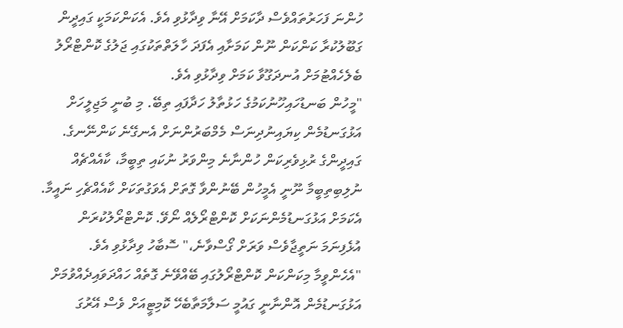ހުންނަ ފަހަރުތައްވެސް ދާކަމަށް އޭނާ ވިދާޅުވި އެވެ. އެކަންކަމަކީ ގައިދީން ގަބޫލުކުރާ ކަންކަން ނޫން ކަމަށާއި އެފަދަ ހާލަތްތަކުގައި ޖަލުގެ ކޮންޓްރޯލު ބެލެހެއްޓުމަށް އުނދަގޫވާ ކަމަށް ވިދާޅުވި އެވެ.
"މީހުން ބަނޑުހައިހޫނުކަމުގެ ހަޅުތާލު ހަދާފައި ތިބޭ. މި ބުނީ މަޖިލީހަށް އަޅުގަނޑުމެން ކިޔައިނުދިނަސް މެމްބަރުންނަށް އެނގޭނެ ކަންނޭނގެ. ގައިދީންގެ ރުޅިވެރިކަން ހުންނާނެ މިންވަރު ނުކައި ތިބީމާ، ކާއެއްޗެއް ނުލިބިތިބީމާ ނޫނީ އެމީހުން ބޭނުންވާ ގޮތަށް އެވަގުތަކަށް ކާއެއްޗެހި ނައީމާ. އެކަމަށް އަޅުގަނޑުމެންނަކަށް ކޮންޓްރޯލެއް ނޯވޭ. ކޮންޓްރޯލުކުރަން އުޅެފިނަމަ ނަތީޖާވެސް ވަރަށް ގޯސްވާނެ،" ސޮބާހު ވިދާޅުވި އެވެ.
"އެހެންވީމާ މިކަންކަން ކޮންޓްރޯލުގައި ބޭއްވޭނެ ގޮތެއް ހައްދަވައިދެއްވުމަށް އަޅުގަނޑުމެން އޮންނާނީ ގައުމީ ސަލާމަތާބެހޭ ކޮމިޓީއަށް ވެސް އޭރުގަ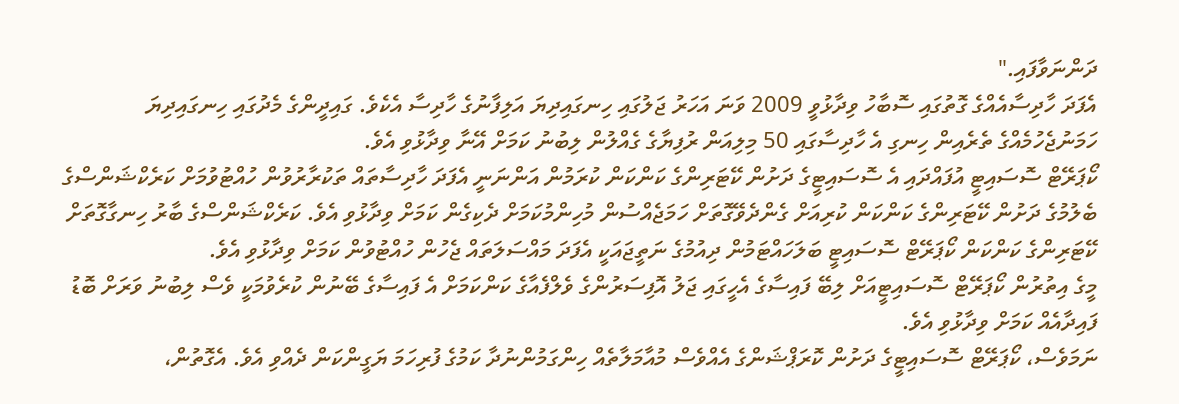ދަންނަވާފައި."
އެފަދަ ހާދިސާއެއްގެ ގޮތުގައި ސޮބާހު ވިދާޅުވީ 2009 ވަނަ އަހަރު ޖަލުގައި ހިނގައިދިޔަ އަލިފާނުގެ ހާދިސާ އެކެވެ. ގައިދީންގެ މެދުގައި ހިނގައިދިޔަ ހަމަނުޖެހުމެއްގެ ތެރެއިން ހިނގި އެ ހާދިސާގައި 50 މިލިއަން ރުފިޔާގެ ގެއްލުން ލިބުނު ކަމަށް އޭނާ ވިދާޅުވި އެވެ.
ކޯޕަރޭޓް ސޮސައިޓީ އުފައްދައި އެ ސޮސައިޓީގެ ދަށުން ކޭޓަރިންގެ ކަންކަން ކުރަމުން އަންނަނީ އެފަދަ ހާދިސާތައް ތަކުރާރުވުން ހުއްޓުވުމަށް ކަރެކްޝަންސްގެ ބެލުމުގެ ދަށުން ކޭޓަރިންގެ ކަންކަން ކުރިއަށް ގެންދެވޭގޮތަށް ހަމަޖެއްސުން މުހިންމުކަމަށް ދެކިގެން ކަމަށް ވިދާޅުވި އެވެ. ކަރެކްޝަންސްގެ ބާރު ހިނގާގޮތަށް ކޭޓަރިންގެ ކަންކަން ކޯޕަރޭޓް ސޮސައިޓީ ބަލަހައްޓަމުން ދިއުމުގެ ނަތީޖައަކީ އެފަދަ މައްސަލަތައް ޖެހުން ހުއްޓުވުން ކަމަށް ވިދާޅުވި އެވެ.
މީގެ އިތުރުން ކޯޕަރޭޓް ސޮސައިޓީއަށް ލިބޭ ފައިސާގެ އެހީގައި ޖަލު އޮފިސަރުންގެ ވެލްފެއާގެ ކަންކަމަށް އެ ފައިސާގެ ބޭނުން ކުރެވުމަކީ ވެސް ލިބުނު ވަރަށް ބޮޑު ފައިދާއެއް ކަމަށް ވިދާޅުވި އެވެ.
ނަމަވެސް، ކޯޕަރޭޓް ސޮސައިޓީގެ ދަށުން ކޮރަޕްޝަންގެ އެއްވެސް މުއާމަލާތެއް ހިންގަމުންނުދާ ކަމުގެ ފުރިހަމަ ޔަގީންކަން ދެއްވި އެވެ. އެގޮތުން،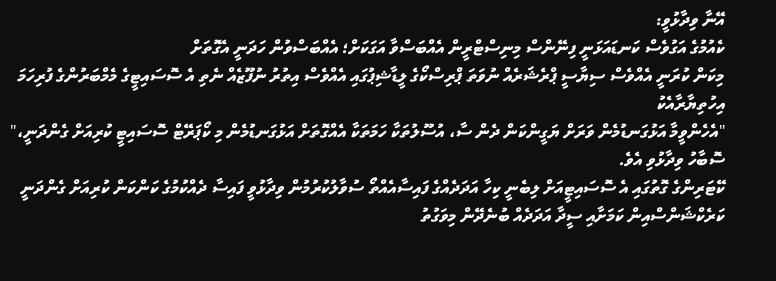އޭނާ ވިދާޅުވީ:
ކެއުމުގެ އަގުވެސް ކަނޑައަޅަނީ ފިނޭންސް މިނިސްޓްރީން އެއްބަސްވާ އަގަކަށް؛ އެއްބަސްވުން ހަދަނީ އެގޮތަށް
މިކަން ކުރަނީ އެއްވެސް ސިޔާސީ ޕްރެޝަރެއް ނުވަތަ ޕްރިސްކޯގެ ލީޑާޝިޕުގައި އެއްވެސް އިތުރު ނުފޫޒެއް ނެތި އެ ސޮސައިޓީގެ މެމްބަރުންގެ ފުރިހަމަ އިހުތިޔާރާއެކު
"އެހެންވީމާ އަޅުގަނޑުމެން ވަރަށް ޔަގީންކަން ދެން ސާ، އުސޫލުތަކާ ހަމަތަކާ އެއްގޮތަށް އަޅުގަނޑުމެން މި ކޯޕަރޭޓް ސޮސައިޓީ ކުރިއަށް ގެންދަނީ،" ސޮބާހު ވިދާޅުވި އެވެ.
ކޭޓަރިންގެ ގޮތުގައި އެ ސޮސައިޓީއަށް ލިބެނީ ކިހާ އަދަދެއްގެ ފައިސާއެއްތޯ ސުވާލުކުރުމުން ވިދާޅުވީ ފައިސާ ދެއްކުމުގެ ކަންކަން ކުރިއަށް ގެންދަނީ ކަރެކްޝަންސްއިން ކަމަށާއި ސީދާ އަދަދެއް ބުނެދޭން މިވަގުތު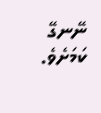ނޭނގޭ ކަމަށެވެ.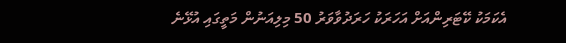އެކަމަކު ކޭޓަރިންއަށް އަހަރަކު ހަރަދުވާވަރު 50 މިލިއަނުން މަތީގައި އުޅޭނެ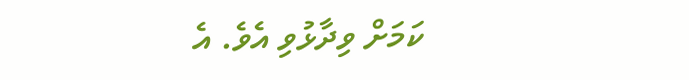ކަމަށް ވިދާޅުވި އެވެ. އެ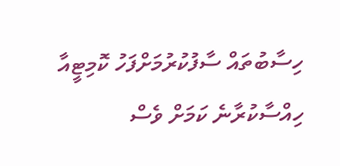ހިސާބުތައް ސާފުކުރުމަށްފަހު ކޮމިޓީއާ ހިއްސާކުރާނެ ކަމަށް ވެސް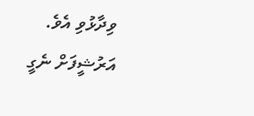ވިދާޅުވި އެވެ.
އަރުޝީފަށް ނެގީ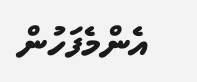އެންމެފަހުން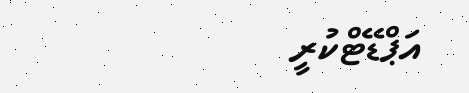އަޕްޑޭޓްކުރީ